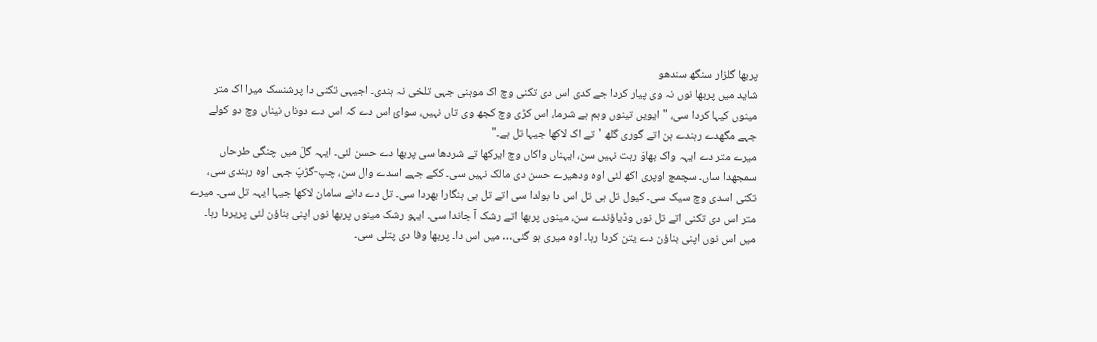پربھا گلزار سنگھ سندھو
شاید میں پربھا نوں نہ وی پیار کردا جے کدی اس دی تکنی وچ اک موہنی جہی تلخی نہ ہندی۔ اجیہی تکنی دا پرشنسک میرا اک متر مینوں کیہا کردا سی، "ایویں تینوں وہم ہے شرما، اس کڑی وچ کجھ وی تاں نہیں، سوائ اس دے کہ اس دے دوناں نیناں وچ دو کولے جہے مگھدے رہندے ہن اتے گوری گلھ 'تے اک لاکھا جیہا تل ہے۔"
میرے متر دے ایہہ واک بھاوَ رہت نہیں سن، ایہناں واکاں وچ ایرکھا تے شردھا سی پربھا دے حسن لئی۔ ایہہ گلّ میں چنگی طرحاں سمجھدا ساں۔ سچمچ اوپری اکھ لئی اوہ ودھیرے حسن دی مالک نہیں سی۔ ککے جہے اسدے وال سن، چپ-گڑپّ جہی اوہ رہندی سی، تکنی اسدی وچ سیک سی۔ کیول تل ہی تل اس دا بولدا سی اتے تل ہی ہنگارا بھردا سی۔ تل دے دانے سامان لاکھا جیہا ایہہ تل سی۔ میرے متر اس دی تکنی اتے تل نوں وڈیاؤندے سن، مینوں پربھا اتے رشک آ جاندا سی۔ ایہو رشک مینوں پربھا نوں اپنی بناؤن لئی پریردا رہا۔ میں اس نوں اپنی بناؤن دے یتن کردا رہا۔ اوہ میری ہو گئی… میں اس دا۔ پربھا وفا دی پتلی سی۔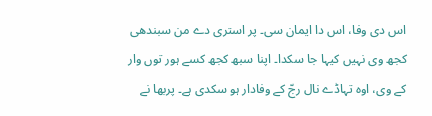اس دی وفا، اس دا ایمان سی۔ پر استری دے من سبندھی کجھ وی نہیں کیہا جا سکدا۔ اپنا سبھ کجھ کسے ہور توں وار کے وی، اوہ تہاڈے نال رجّ کے وفادار ہو سکدی ہے۔ پربھا نے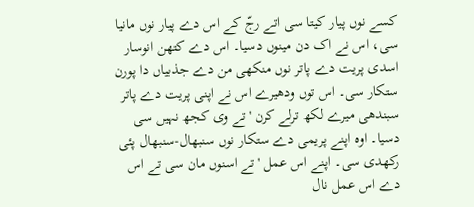کسے نوں پیار کیتا سی اتے رجّ کے اس دے پیار نوں مانیا سی، اس نے اک دن مینوں دسیا۔ اس دے کتھن انوسار اسدی پریت دے پاتر نوں منکھی من دے جذبیاں دا پورن ستکار سی۔ اس توں ودھیرے اس نے اپنی پریت دے پاتر سبندھی میرے لکھ ترلے کرن 'تے وی کجھ نہیں سی دسیا۔ اوہ اپنے پریمی دے ستکار نوں سنبھال-سنبھال پئی رکھدی سی۔ اپنے اس عمل 'تے اسنوں مان سی تے اس دے اس عمل نال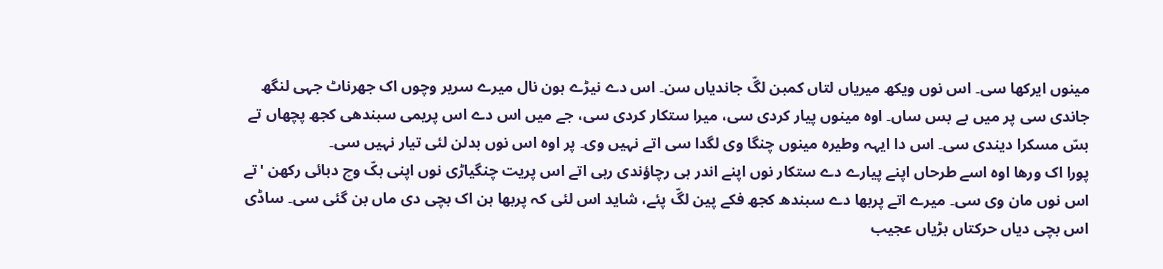مینوں ایرکھا سی۔ اس نوں ویکھ میریاں لتاں کمبن لگّ جاندیاں سن۔ اس دے نیڑے ہون نال میرے سریر وچوں اک جھرناٹ جہی لنگھ جاندی سی پر میں بے بس ساں۔ اوہ مینوں پیار کردی سی، میرا ستکار کردی سی، جے میں اس دے اس پریمی سبندھی کجھ پچھاں تے بسّ مسکرا دیندی سی۔ اس دا ایہہ وطیرہ مینوں چنگا وی لگدا سی اتے نہیں وی۔ پر اوہ اس نوں بدلن لئی تیار نہیں سی۔
پورا اک ورھا اوہ اسے طرحاں اپنے پیارے دے ستکار نوں اپنے اندر ہی رچاؤندی رہی اتے اس پریت چنگیاڑی نوں اپنی ہکّ وچ دبائی رکھن 'تے اس نوں مان وی سی۔ میرے اتے پربھا دے سبندھ کجھ فکے پین لگّ پئے، شاید اس لئی کہ پربھا ہن اک بچی دی ماں بن گئی سی۔ ساڈی اس بچی دیاں حرکتاں بڑیاں عجیب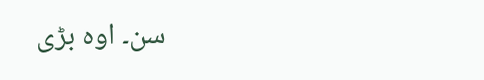سن۔ اوہ بڑی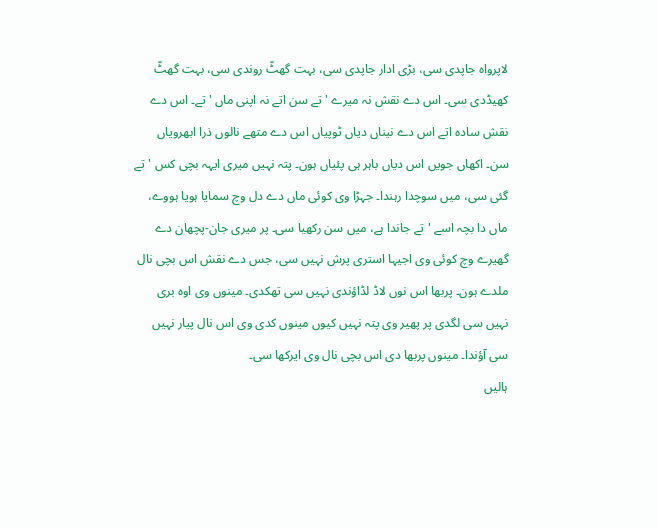لاپرواہ جاپدی سی، بڑی ادار جاپدی سی، بہت گھٹّ روندی سی، بہت گھٹّ کھیڈدی سی۔ اس دے نقش نہ میرے 'تے سن اتے نہ اپنی ماں 'تے۔ اس دے نقش سادہ اتے اس دے نیناں دیاں ٹوپیاں اس دے متھے نالوں ذرا ابھرویاں سن۔ اکھاں جویں اس دیاں باہر ہی پئیاں ہون۔ پتہ نہیں میری ایہہ بچی کس 'تے گئی سی، میں سوچدا رہندا۔ جہڑا وی کوئی ماں دے دل وچ سمایا ہویا ہووے، ماں دا بچہ اسے 'تے جاندا ہے، میں سن رکھیا سی۔ پر میری جان-پچھان دے گھیرے وچ کوئی وی اجیہا استری پرش نہیں سی، جس دے نقش اس بچی نال ملدے ہون۔ پربھا اس نوں لاڈ لڈاؤندی نہیں سی تھکدی۔ مینوں وی اوہ بری نہیں سی لگدی پر پھیر وی پتہ نہیں کیوں مینوں کدی وی اس نال پیار نہیں سی آؤندا۔ مینوں پربھا دی اس بچی نال وی ایرکھا سی۔
ہالیں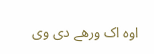اوہ اک ورھے دی وی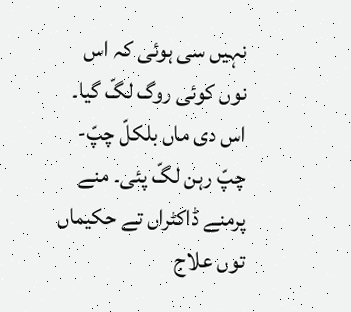نہیں سی ہوئی کہ اس نوں کوئی روگ لگّ گیا۔ اس دی ماں بلکلّ چپّ-چپّ رہن لگّ پئی۔ منے پرمنے ڈاکٹراں تے حکیماں توں علاج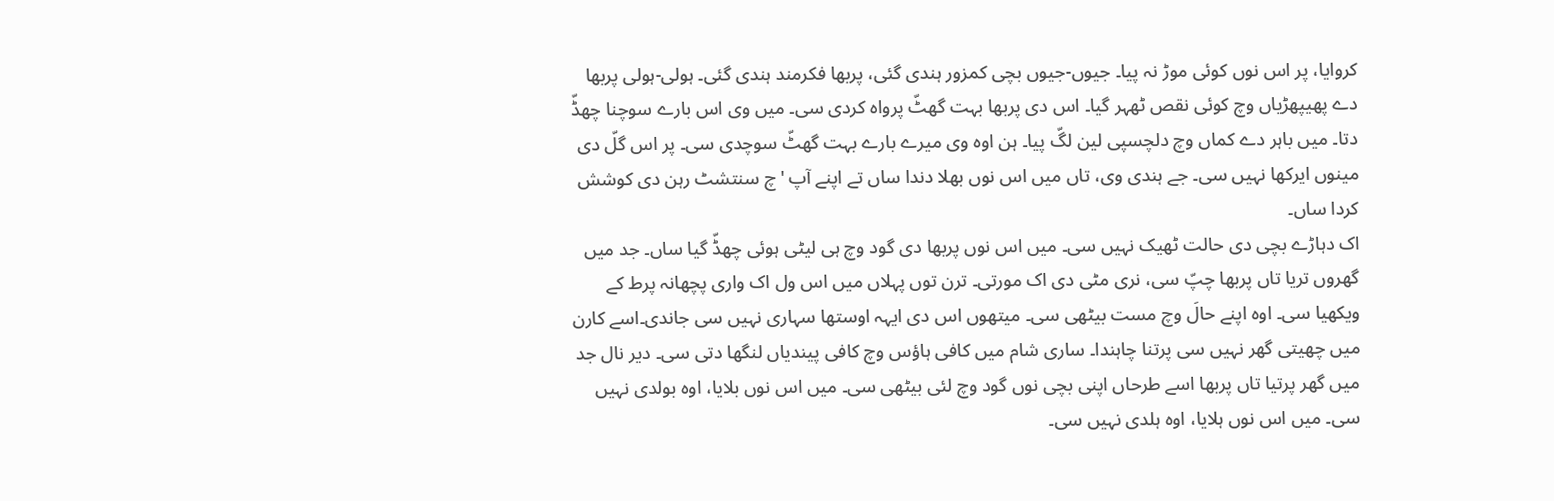کروایا، پر اس نوں کوئی موڑ نہ پیا۔ جیوں-جیوں بچی کمزور ہندی گئی، پربھا فکرمند ہندی گئی۔ ہولی-ہولی پربھا دے پھیپھڑیاں وچ کوئی نقص ٹھہر گیا۔ اس دی پربھا بہت گھٹّ پرواہ کردی سی۔ میں وی اس بارے سوچنا چھڈّ دتا۔ میں باہر دے کماں وچ دلچسپی لین لگّ پیا۔ ہن اوہ وی میرے بارے بہت گھٹّ سوچدی سی۔ پر اس گلّ دی مینوں ایرکھا نہیں سی۔ جے ہندی وی، تاں میں اس نوں بھلا دندا ساں تے اپنے آپ 'چ سنتشٹ رہن دی کوشش کردا ساں۔
اک دہاڑے بچی دی حالت ٹھیک نہیں سی۔ میں اس نوں پربھا دی گود وچ ہی لیٹی ہوئی چھڈّ گیا ساں۔ جد میں گھروں تریا تاں پربھا چپّ سی، نری مٹی دی اک مورتی۔ ترن توں پہلاں میں اس ول اک واری پچھانہ پرط کے ویکھیا سی۔ اوہ اپنے حالَ وچ مست بیٹھی سی۔ میتھوں اس دی ایہہ اوستھا سہاری نہیں سی جاندی۔اسے کارن میں چھیتی گھر نہیں سی پرتنا چاہندا۔ ساری شام میں کافی ہاؤس وچ کافی پیندیاں لنگھا دتی سی۔ دیر نال جد میں گھر پرتیا تاں پربھا اسے طرحاں اپنی بچی نوں گود وچ لئی بیٹھی سی۔ میں اس نوں بلایا، اوہ بولدی نہیں سی۔ میں اس نوں ہلایا، اوہ ہلدی نہیں سی۔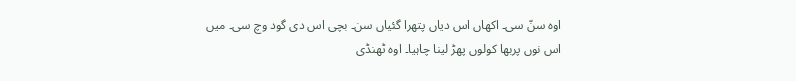اوہ سنّ سی۔ اکھاں اس دیاں پتھرا گئیاں سن۔ بچی اس دی گود وچ سی۔ میں اس نوں پربھا کولوں پھڑ لینا چاہیا۔ اوہ ٹھنڈی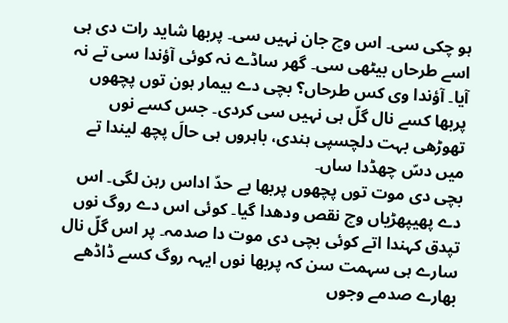ہو چکی سی۔ اس وچ جان نہیں سی۔ پربھا شاید رات دی ہی اسے طرحاں بیٹھی سی۔ گھر ساڈے نہ کوئی آؤندا سی تے نہ آیا۔ آؤندا وی کس طرحاں؟ بچی دے بیمار ہون توں پچھوں پربھا کسے نال گلّ ہی نہیں سی کردی۔ جس کسے نوں تھوڑھی بہت دلچسپی ہندی، باہروں ہی حالَ پچھ لیندا تے میں دسّ چھڈدا ساں۔
بچی دی موت توں پچھوں پربھا بے حدّ اداس رہن لگی۔ اس دے پھیپھڑیاں وچ نقص ودھدا گیا۔ کوئی اس دے روگ نوں تپدق کہندا اتے کوئی بچی دی موت دا صدمہ۔ پر اس گلّ نال سارے ہی سہمت سن کہ پربھا نوں ایہہ روگ کسے ڈاڈھے بھارے صدمے وجوں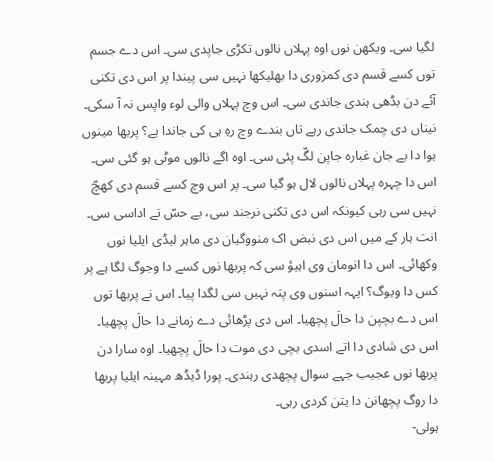لگیا سی۔ ویکھن نوں اوہ پہلاں نالوں تکڑی جاپدی سی۔ اس دے جسم توں کسے قسم دی کمزوری دا بھلیکھا نہیں سی پیندا پر اس دی تکنی آئے دن بڈھی ہندی جاندی سی۔ اس وچ پہلاں والی لوء واپس نہ آ سکی۔ نیناں دی چمک جاندی رہے تاں بندے وچ رہِ ہی کی جاندا ہے؟ پربھا مینوں ہوا دا بے جان غبارہ جاپن لگّ پئی سی۔ اوہ اگے نالوں موٹی ہو گئی سی۔ اس دا چہرہ پہلاں نالوں لال ہو گیا سی۔ پر اس وچ کسے قسم دی کھچّ نہیں سی رہی کیونکہ اس دی تکنی نرجند سی، بے حسّ تے اداسی سی۔
انت ہار کے میں اس دی نبض اک منووگیان دی ماہر لیڈی ایلیا نوں وکھائی۔ اس دا انومان وی اہیؤ سی کہ پربھا نوں کسے دا وجوگ لگا ہے پر کس دا ویوگ؟ ایہہ اسنوں وی پتہ نہیں سی لگدا پیا۔ اس نے پربھا توں اس دے بچپن دا حالَ پچھیا۔ اس دی پڑھائی دے زمانے دا حالَ پچھیا۔ اس دی شادی دا اتے اسدی بچی دی موت دا حالَ پچھیا۔ اوہ سارا دن پربھا نوں عجیب جہے سوال پچھدی رہندی۔ پورا ڈیڈھ مہینہ ایلیا پربھا دا روگ پچھانن دا یتن کردی رہی۔
ہولی-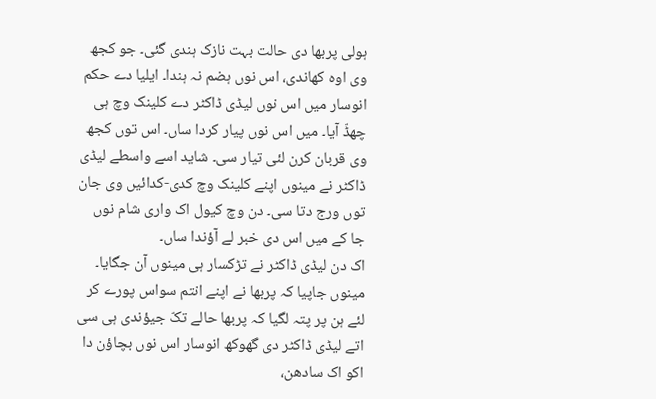ہولی پربھا دی حالت بہت نازک ہندی گئی۔ جو کجھ وی اوہ کھاندی، اس نوں ہضم نہ ہندا۔ ایلیا دے حکم انوسار میں اس نوں لیڈی ڈاکٹر دے کلینک وچ ہی چھڈّ آیا۔ میں اس نوں پیار کردا ساں۔ اس توں کجھ وی قربان کرن لئی تیار سی۔ شاید اسے واسطے لیڈی ڈاکٹر نے مینوں اپنے کلینک وچ کدی-کدائیں وی جان توں ورج دتا سی۔ دن وچ کیول اک واری شام نوں جا کے میں اس دی خبر لے آؤندا ساں۔
اک دن لیڈی ڈاکٹر نے تڑکسار ہی مینوں آن جگایا۔ مینوں جاپیا کہ پربھا نے اپنے انتم سواس پورے کر لئے ہن پر پتہ لگیا کہ پربھا حالے تکّ جیؤندی ہی سی اتے لیڈی ڈاکٹر دی گھوکھ انوسار اس نوں بچاؤن دا اکو اک سادھن،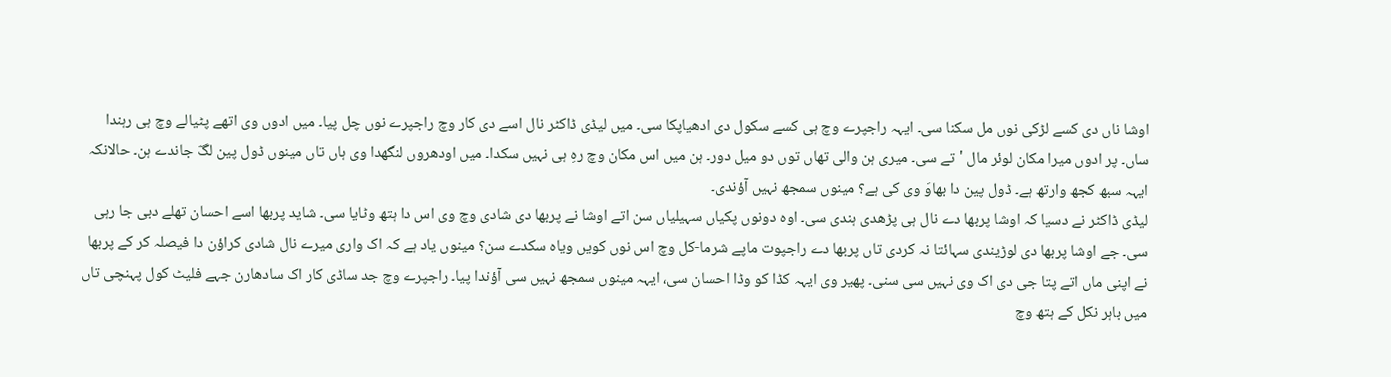اوشا ناں دی کسے لڑکی نوں مل سکنا سی۔ ایہہ راجپرے وچ ہی کسے سکول دی ادھیاپکا سی۔ میں لیڈی ڈاکٹر نال اسے دی کار وچ راجپرے نوں چل پیا۔ میں ادوں وی اتھے پٹیالے وچ ہی رہندا ساں۔ پر ادوں میرا مکان لوئر مال 'تے سی۔ میری ہن والی تھاں توں دو میل دور۔ ہن میں اس مکان وچ رہِ ہی نہیں سکدا۔ میں اودھروں لنگھدا وی ہاں تاں مینوں ڈول پین لگّ جاندے ہن۔ حالانکہ ایہہ سبھ کجھ وارتھ ہے۔ ڈول پین دا بھاوَ وی کی ہے؟ مینوں سمجھ نہیں آؤندی۔
لیڈی ڈاکٹر نے دسیا کہ اوشا پربھا دے نال ہی پڑھدی ہندی سی۔ اوہ دونوں پکیاں سہیلیاں سن اتے اوشا نے پربھا دی شادی وچ وی اس دا ہتھ وٹایا سی۔ شاید پربھا اسے احسان تھلے دبی جا رہی سی۔ جے اوشا پربھا دی لوڑیندی سہائتا نہ کردی تاں پربھا دے راجپوت ماپے شرما-کل وچ اس نوں کویں ویاہ سکدے سن؟ مینوں یاد ہے کہ اک واری میرے نال شادی کراؤن دا فیصلہ کر کے پربھا نے اپنی ماں اتے پتا جی دی اک وی نہیں سی سنی۔ پھیر وی ایہہ کڈا کو وڈا احسان سی، ایہہ مینوں سمجھ نہیں سی آؤندا پیا۔ راجپرے وچ جد ساڈی کار اک سادھارن جہے فلیٹ کول پہنچی تاں میں باہر نکل کے ہتھ وچ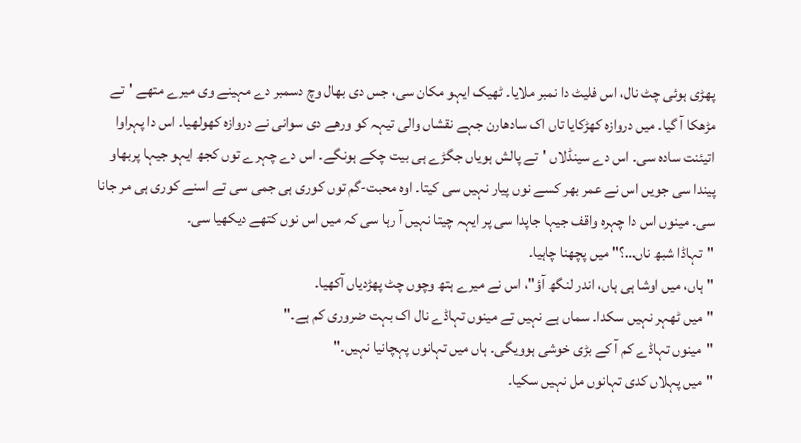پھڑی ہوئی چٹ نال، اس فلیٹ دا نمبر ملایا۔ ٹھیک ایہو مکان سی، جس دی بھال وچ دسمبر دے مہینے وی میرے متھے 'تے مڑھکا آ گیا۔ میں دروازہ کھڑکایا تاں اک سادھارن جہے نقشاں والی تیہہ کو ورھے دی سوانی نے دروازہ کھولھیا۔ اس دا پہراوا اتیئنت سادہ سی۔ اس دے سینڈلاں 'تے پالش ہویاں جگڑے ہی بیت چکے ہونگے۔ اس دے چہرے توں کجھ ایہو جیہا پربھاو پیندا سی جویں اس نے عمر بھر کسے نوں پیار نہیں سی کیتا۔ اوہ محبت-گم توں کوری ہی جمی سی تے اسنے کوری ہی مر جانا سی۔ مینوں اس دا چہرہ واقف جیہا جاپدا سی پر ایہہ چیتا نہیں آ رہا سی کہ میں اس نوں کتھے دیکھیا سی۔
"تہاڈا شبھ ناں…؟" میں پچھنا چاہیا۔
"ہاں، میں اوشا ہی ہاں، اندر لنگھ آؤ"، اس نے میرے ہتھ وچوں چٹ پھڑدیاں آکھیا۔
"میں ٹھہر نہیں سکدا۔ سماں ہے نہیں تے مینوں تہاڈے نال اک بہت ضروری کم ہے۔"
"مینوں تہاڈے کم آ کے بڑی خوشی ہوویگی۔ ہاں میں تہانوں پہچانیا نہیں۔"
"میں پہلاں کدی تہانوں مل نہیں سکیا۔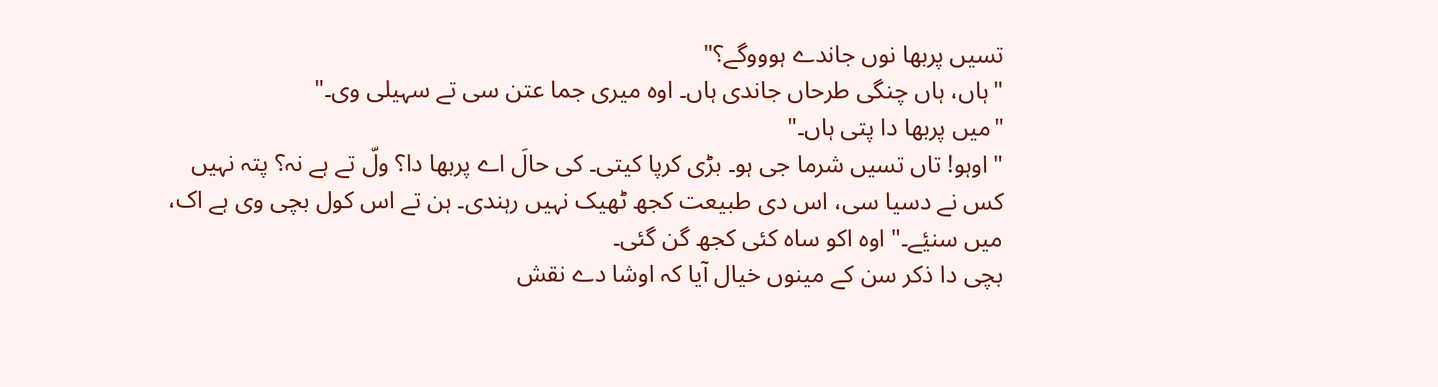تسیں پربھا نوں جاندے ہوووگے؟"
"ہاں، ہاں چنگی طرحاں جاندی ہاں۔ اوہ میری جما عتن سی تے سہیلی وی۔"
"میں پربھا دا پتی ہاں۔"
"اوہو! تاں تسیں شرما جی ہو۔ بڑی کرپا کیتی۔ کی حالَ اے پربھا دا؟ ولّ تے ہے نہ؟ پتہ نہیں کس نے دسیا سی، اس دی طبیعت کجھ ٹھیک نہیں رہندی۔ ہن تے اس کول بچی وی ہے اک، میں سنیٔے۔" اوہ اکو ساہ کئی کجھ گن گئی۔
بچی دا ذکر سن کے مینوں خیال آیا کہ اوشا دے نقش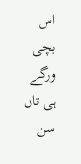اس بچی ورگے ہی تاں سن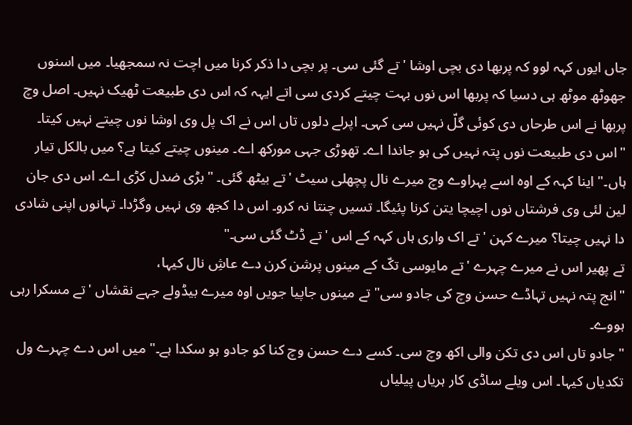جاں ایوں کہہ لوو کہ پربھا دی بچی اوشا 'تے گئی سی۔ پر بچی دا ذکر کرنا میں اچت نہ سمجھیا۔ میں اسنوں جھوٹھ موٹھ ہی دسیا کہ پربھا اس نوں بہت چیتے کردی سی اتے ایہہ کہ اس دی طبیعت ٹھیک نہیں۔ اصل وچ پربھا نے اس طرحاں دی کوئی گلّ نہیں سی کہی۔ اپرلے دلوں تاں اس نے اک پل وی اوشا نوں چیتے نہیں کیتا۔
"اس دی طبیعت نوں پتہ نہیں کی ہو جاندا اے۔ تھوڑی جہی مورکھ اے۔ مینوں چیتے کیتا ہے؟ میں بالکل تیار ہاں۔" اینا کہہ کے اوہ اسے پہراوے وچ میرے نال پچھلی سیٹ 'تے بیٹھ گئی۔ "بڑی ضدل کڑی اے۔ اس دی جان لین لئی وی فرشتاں نوں اچیچا یتن کرنا پئیگا۔ تسیں چنتا نہ کرو۔ اس دا کجھ وی نہیں وگڑدا۔ تہانوں اپنی شادی دا نہیں چیتا؟ میرے کہن 'تے اک واری ہاں کہہ کے اس 'تے ڈٹ گئی سی۔"
تے پھیر اس نے میرے چہرے 'تے مایوسی تکّ کے مینوں پرشن کرن دے عاشِ نال کیہا،
"انج پتہ نہیں تہاڈے حسن وچ کی جادو سی" تے مینوں جاپیا جویں اوہ میرے بیڈولے جہے نقشاں 'تے مسکرا رہی ہووے۔
"جادو تاں اس دی تکن والی اکھ وچ سی۔ کسے دے حسن وچ کنا کو جادو ہو سکدا ہے۔" میں اس دے چہرے ول تکدیاں کیہا۔ اس ویلے ساڈی کار ہریاں پیلیاں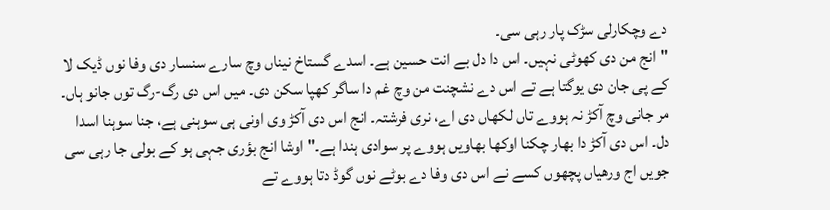دے وچکارلی سڑک پار رہی سی۔
"انج من دی کھوٹی نہیں۔ اس دا دل بے انت حسین ہے۔ اسدے گستاخ نیناں وچ سارے سنسار دی وفا نوں ڈیک لا کے پی جان دی یوگتا ہے تے اس دے نشچنت من وچ غم دا ساگر کھپا سکن دی۔ میں اس دی رگ-رگ توں جانو ہاں۔ مر جانی وچ آکڑ نہ ہووے تاں لکھاں دی اے، نری فرشتہ۔ انج اس دی آکڑ وی اونی ہی سوہنی ہے، جنا سوہنا اسدا دل۔ اس دی آکڑ دا بھار چکنا اوکھا بھاویں ہووے پر سوادی ہندا ہے۔" اوشا انج بؤری جہی ہو کے بولی جا رہی سی جویں اج ورھیاں پچھوں کسے نے اس دی وفا دے بوٹے نوں گوڈ دتا ہووے تے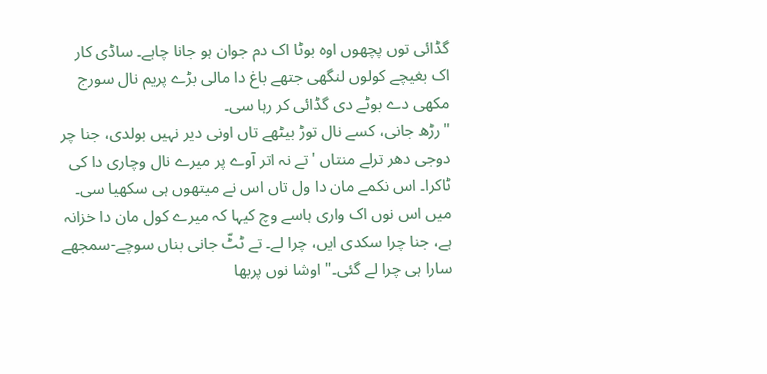گڈائی توں پچھوں اوہ بوٹا اک دم جوان ہو جانا چاہے۔ ساڈی کار اک بغیچے کولوں لنگھی جتھے باغ دا مالی بڑے پریم نال سورج مکھی دے بوٹے دی گڈائی کر رہا سی۔
"رڑھ جانی، کسے نال توڑ بیٹھے تاں اونی دیر نہیں بولدی، جنا چر دوجی دھر ترلے منتاں 'تے نہ اتر آوے پر میرے نال وچاری دا کی ٹاکرا۔ اس نکمے مان دا ول تاں اس نے میتھوں ہی سکھیا سی۔ میں اس نوں اک واری ہاسے وچ کیہا کہ میرے کول مان دا خزانہ ہے، جنا چرا سکدی ایں، چرا لے۔ تے ٹٹّ جانی بناں سوچے-سمجھے سارا ہی چرا لے گئی۔" اوشا نوں پربھا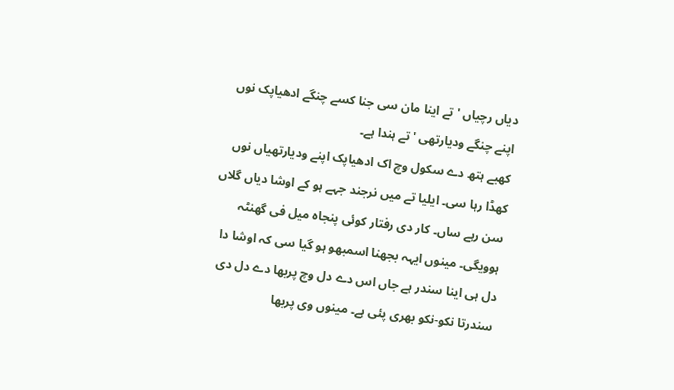دیاں رچیاں 'تے اینا مان سی جنا کسے چنگے ادھیاپک نوں اپنے چنگے ودیارتھی 'تے ہندا ہے۔
کھبے ہتھ دے سکول وچ اک ادھیاپک اپنے ودیارتھیاں نوں کھڈا رہا سی۔ ایلیا تے میں نرجند جہے ہو کے اوشا دیاں گلاں سن رہے ساں۔ کار دی رفتار کوئی پنجاہ میل فی گھنٹہ ہوویگی۔ مینوں ایہہ بجھنا اسمبھو ہو گیا سی کہ اوشا دا دل ہی اینا سندر ہے جاں اس دے دل وچ پربھا دے دل دی سندرتا نکو-نکو بھری پئی ہے۔ مینوں وی پربھا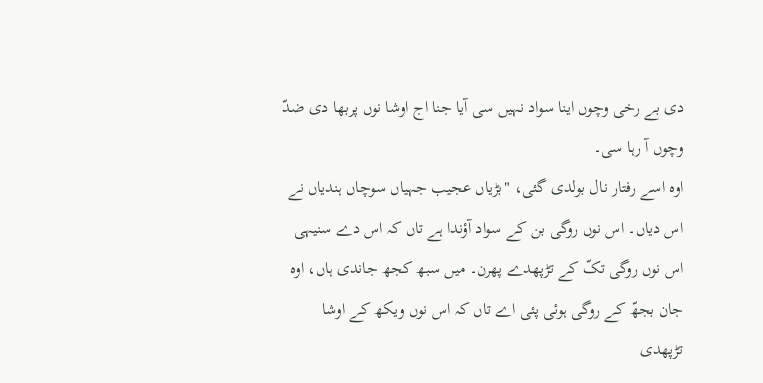دی بے رخی وچوں اینا سواد نہیں سی آیا جنا اج اوشا نوں پربھا دی ضدّ وچوں آ رہا سی۔
اوہ اسے رفتار نال بولدی گئی، "بڑیاں عجیب جہیاں سوچاں ہندیاں نے اس دیاں۔ اس نوں روگی بن کے سواد آؤندا ہے تاں کہ اس دے سنیہی اس نوں روگی تکّ کے تڑپھدے پھرن۔ میں سبھ کجھ جاندی ہاں، اوہ جان بجھّ کے روگی ہوئی پئی اے تاں کہ اس نوں ویکھ کے اوشا تڑپھدی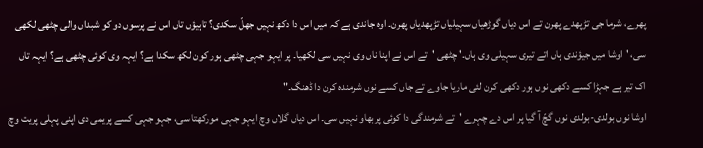پھرے، شرما جی تڑپھدے پھرن تے اس دیاں گوڑھیاں سہیلیاں تڑپھدیاں پھرن۔ اوہ جاندی ہے کہ میں اس دا دکھ نہیں جھلّ سکدی؟ تاہیؤں تاں اس نے پرسوں دو کو شبداں والی چٹھی لکھی سی، 'اوشا میں جیؤندی ہاں اتے تیری سہیلی وی ہاں۔' چٹھی 'تے اس نے اپنا ناں وی نہیں سی لکھیا۔ پر ایہو جہی چٹھی ہور کون لکھ سکدا ہے؟ ایہہ وی کوئی چٹھی ہے؟ ایہہ تاں اک تیر ہے جہڑا کسے دکھی نوں ہور دکھی کرن لئی ماریا جاوے تے جاں کسے نوں شرمندہ کرن دا ڈھنگ۔"
اوشا نوں بولدی-بولدی نوں گچّ آ گیا پر اس دے چہرے 'تے شرمندگی دا کوئی پربھاو نہیں سی۔ اس دیاں گلاں وچ ایہو جہی مورکھتا سی، جہو جہی کسے پریمی دی اپنی پہلی پریت وچ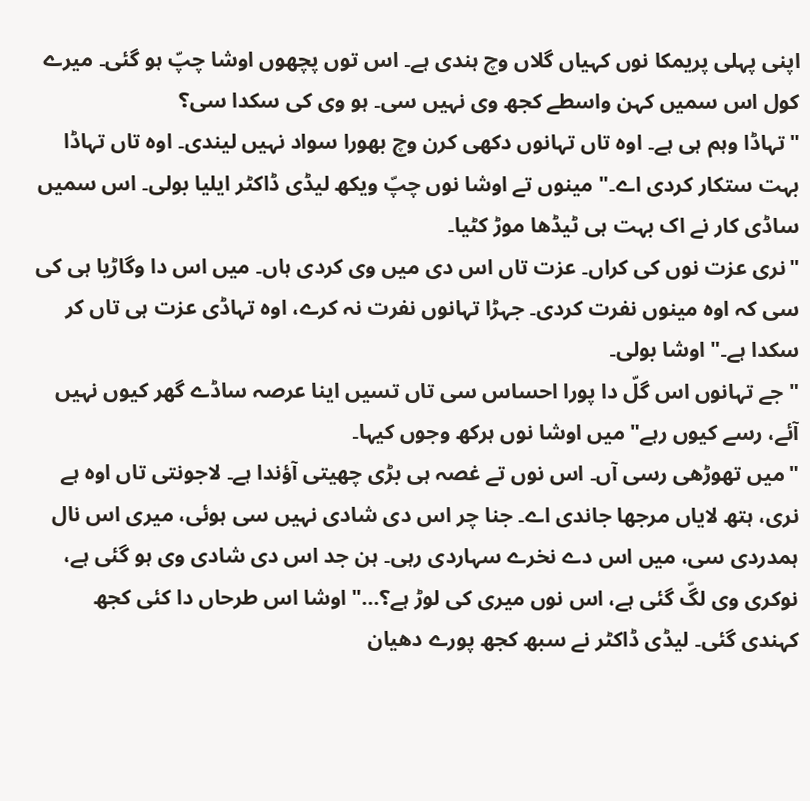اپنی پہلی پریمکا نوں کہیاں گلاں وچ ہندی ہے۔ اس توں پچھوں اوشا چپّ ہو گئی۔ میرے کول اس سمیں کہن واسطے کجھ وی نہیں سی۔ ہو وی کی سکدا سی؟
"تہاڈا وہم ہی ہے۔ اوہ تاں تہانوں دکھی کرن وچ بھورا سواد نہیں لیندی۔ اوہ تاں تہاڈا بہت ستکار کردی اے۔" مینوں تے اوشا نوں چپّ ویکھ لیڈی ڈاکٹر ایلیا بولی۔ اس سمیں ساڈی کار نے اک بہت ہی ٹیڈھا موڑ کٹیا۔
"نری عزت نوں کی کراں۔ عزت تاں اس دی میں وی کردی ہاں۔ میں اس دا وگاڑیا ہی کی سی کہ اوہ مینوں نفرت کردی۔ جہڑا تہانوں نفرت نہ کرے، اوہ تہاڈی عزت ہی تاں کر سکدا ہے۔" اوشا بولی۔
"جے تہانوں اس گلّ دا پورا احساس سی تاں تسیں اینا عرصہ ساڈے گھر کیوں نہیں آئے، رسے کیوں رہے" میں اوشا نوں ہرکھ وجوں کیہا۔
"میں تھوڑھی رسی آں۔ اس نوں تے غصہ ہی بڑی چھیتی آؤندا ہے۔ لاجونتی تاں اوہ ہے نری، ہتھ لایاں مرجھا جاندی اے۔ جنا چر اس دی شادی نہیں سی ہوئی، میری اس نال ہمدردی سی، میں اس دے نخرے سہاردی رہی۔ ہن جد اس دی شادی وی ہو گئی ہے، نوکری وی لگّ گئی ہے، اس نوں میری کی لوڑ ہے؟…" اوشا اس طرحاں دا کئی کجھ کہندی گئی۔ لیڈی ڈاکٹر نے سبھ کجھ پورے دھیان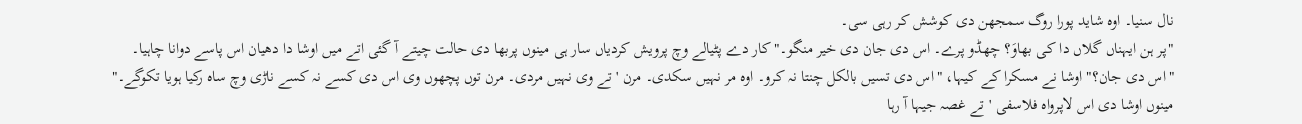نال سنیا۔ اوہ شاید پورا روگ سمجھن دی کوشش کر رہی سی۔
"پر ہن ایہناں گلاں دا کی بھاوَ؟ چھڈو پرے۔ اس دی جان دی خیر منگو۔" کار دے پٹیالے وچ پرویش کردیاں سار ہی مینوں پربھا دی حالت چیتے آ گئی اتے میں اوشا دا دھیان اس پاسے دوانا چاہیا۔
"اس دی جان؟" اوشا نے مسکرا کے کیہا، "اس دی تسیں بالکل چنتا نہ کرو۔ اوہ مر نہیں سکدی۔ مرن 'تے وی نہیں مردی۔ مرن توں پچھوں وی اس دی کسے نہ کسے ناڑی وچ ساہ رکیا ہویا تکوگے۔"
مینوں اوشا دی اس لاپرواہ فلاسفی 'تے غصہ جیہا آ رہا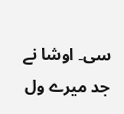سی۔ اوشا نے جد میرے ول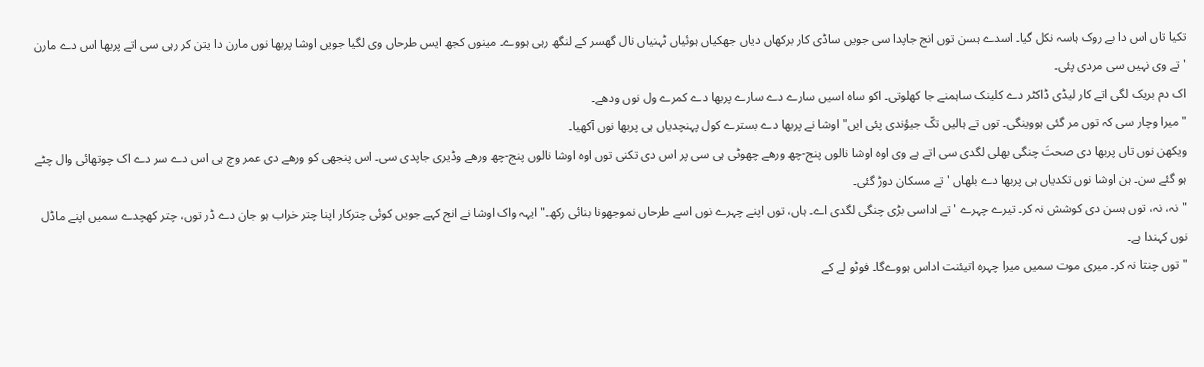تکیا تاں اس دا بے روک ہاسہ نکل گیا۔ اسدے ہسن توں انج جاپدا سی جویں ساڈی کار برکھاں دیاں جھکیاں ہوئیاں ٹہنیاں نال گھسر کے لنگھ رہی ہووے۔ مینوں کجھ ایس طرحاں وی لگیا جویں اوشا پربھا نوں مارن دا یتن کر رہی سی اتے پربھا اس دے مارن 'تے وی نہیں سی مردی پئی۔
اک دم بریک لگی اتے کار لیڈی ڈاکٹر دے کلینک ساہمنے جا کھلوتی۔ اکو ساہ اسیں سارے دے سارے پربھا دے کمرے ول نوں ودھے۔
"میرا وچار سی کہ توں مر گئی ہووینگی۔ توں تے ہالیں تکّ جیؤندی پئی ایں" اوشا نے پربھا دے بسترے کول پہنچدیاں ہی پربھا نوں آکھیا۔
ویکھن نوں تاں پربھا دی صحتَ چنگی بھلی لگدی سی اتے ہے وی اوہ اوشا نالوں پنج-چھ ورھے چھوٹی ہی سی پر اس دی تکنی توں اوہ اوشا نالوں پنج-چھ ورھے وڈیری جاپدی سی۔ اس پنجھی کو ورھے دی عمر وچ ہی اس دے سر دے اک چوتھائی وال چٹے ہو گئے سن۔ ہن اوشا نوں تکدیاں ہی پربھا دے بلھاں 'تے مسکان دوڑ گئی۔
"نہ، نہ، توں ہسن دی کوشش نہ کر۔ تیرے چہرے 'تے اداسی بڑی چنگی لگدی اے۔ ہاں، توں اپنے چہرے نوں اسے طرحاں نموجھونا بنائی رکھ۔" ایہہ واک اوشا نے انج کہے جویں کوئی چترکار اپنا چتر خراب ہو جان دے ڈر توں، چتر کھچدے سمیں اپنے ماڈل نوں کہندا ہے۔
"توں چنتا نہ کر۔ میری موت سمیں میرا چہرہ اتیئنت اداس ہووےگا۔ فوٹو لے کے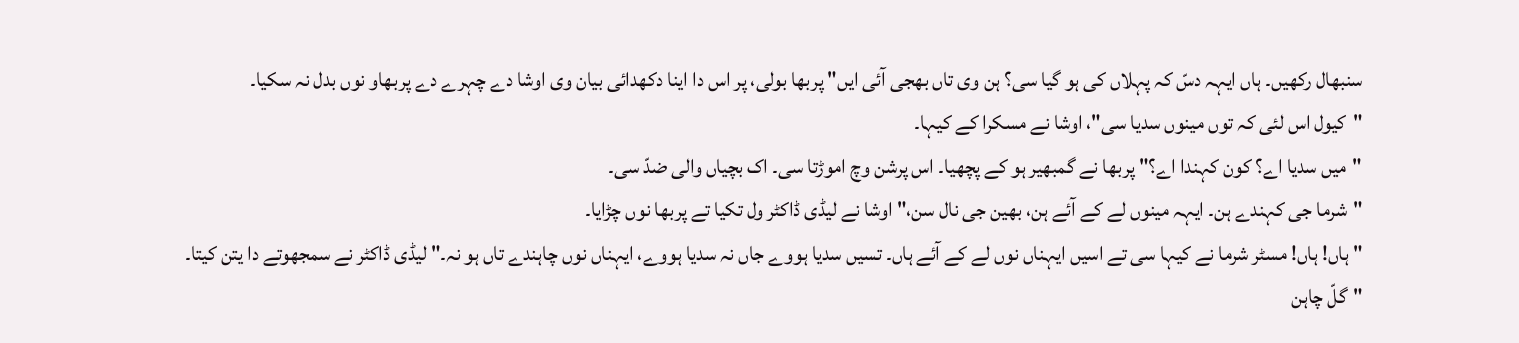سنبھال رکھیں۔ ہاں ایہہ دسّ کہ پہلاں کی ہو گیا سی؟ ہن وی تاں بھجی آئی ایں" پربھا بولی، پر اس دا اینا دکھدائی بیان وی اوشا دے چہرے دے پربھاو نوں بدل نہ سکیا۔
"کیول اس لئی کہ توں مینوں سدیا سی"، اوشا نے مسکرا کے کیہا۔
"میں سدیا اے؟ کون کہندا اے؟" پربھا نے گمبھیر ہو کے پچھیا۔ اس پرشن وچ اموڑتا سی۔ اک بچیاں والی ضدّ سی۔
"شرما جی کہندے ہن۔ ایہہ مینوں لے کے آئے ہن، بھین جی نال سن،" اوشا نے لیڈی ڈاکٹر ول تکیا تے پربھا نوں چڑایا۔
"ہاں! ہاں! مسٹر شرما نے کیہا سی تے اسیں ایہناں نوں لے کے آئے ہاں۔ تسیں سدیا ہووے جاں نہ سدیا ہووے، ایہناں نوں چاہندے تاں ہو نہ۔" لیڈی ڈاکٹر نے سمجھوتے دا یتن کیتا۔
"گلّ چاہن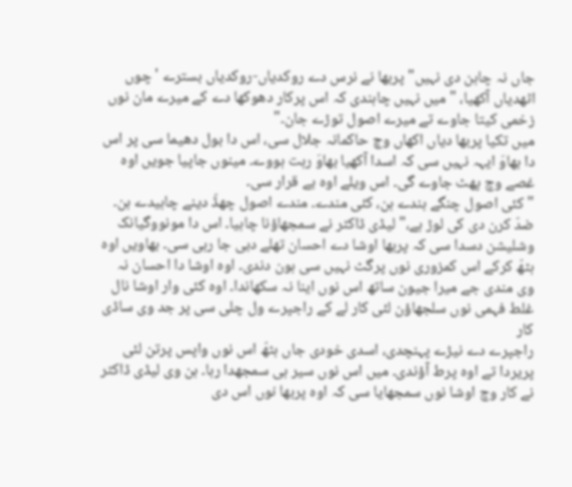جاں نہ چاہن دی نہیں" پربھا نے نرس دے روکدیاں-روکدیاں بسترے 'چوں اٹھدیاں آکھیا، " میں نہیں چاہندی کہ اس پرکار دھوکھا دے کے میرے مان نوں زخمی کیتا جاوے تے میرے اصول توڑے جان۔"
میں تکیا پربھا دیاں اکھاں وچ حاکمانہ جلال سی، اس دا بول دھیما سی پر اس دا بھاوَ ایہہ نہیں سی کہ اسدا آکھیا بھاوَ رہت ہووے۔ مینوں جاپیا جویں اوہ غصے وچ پھٹ جاوے گی۔ اس ویلے اوہ بے قرار سی۔
"کئی اصول چنگے ہندے ہن، کئی مندے۔ مندے اصول چھڈّ دینے چاہیدے ہن۔ ضدّ کرن دی کی لوڑ ہے،" لیڈی ڈاکٹر نے سمجھاؤنا چاہیا۔ اس دا مونووگیانک وشلیشن دسدا سی کہ پربھا اوشا دے احسان تھلے دبی جا رہی سی۔ بھاویں اوہ ہٹھّ کرکے اس کمزوری نوں پرگٹ نہیں سی ہون دندی۔ اوہ اوشا دا احسان نہ وی مندی جے میرا جیون ساتھ اس نوں اینا نہ سکھاندا۔ اوہ کئی وار اوشا نال غلط فہمی نوں سلجھاؤن لئی کار لے کے راجپرے ول چلی سی پر جد وی ساڈی کار
راجپرے دے نیڑے پہنچدی، اسدی خودی جاں ہٹھّ اس نوں واپس پرتن لئی پریردا تے اوہ پرط آؤندی۔ میں اس نوں سیر ہی سمجھدا رہا۔ ہن وی لیڈی ڈاکٹر نے کار وچ اوشا نوں سمجھایا سی کہ اوہ پربھا نوں اس دی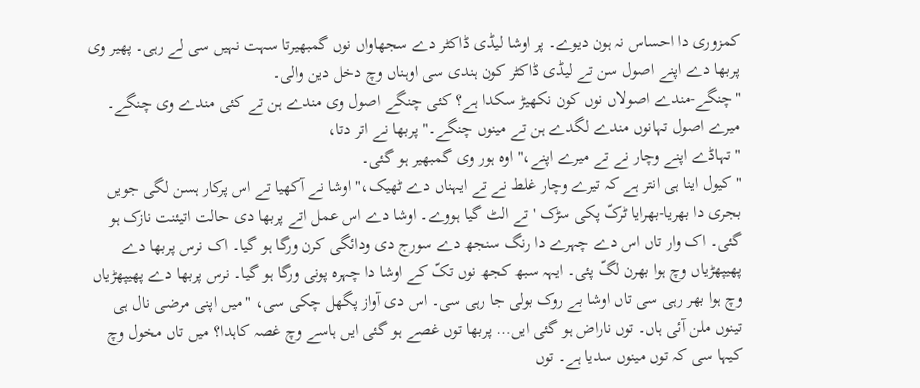کمزوری دا احساس نہ ہون دیوے۔ پر اوشا لیڈی ڈاکٹر دے سجھاواں نوں گمبھیرتا سہت نہیں سی لے رہی۔ پھیر وی پربھا دے اپنے اصول سن تے لیڈی ڈاکٹر کون ہندی سی اوہناں وچ دخل دین والی۔
"چنگے-مندے اصولاں نوں کون نکھیڑ سکدا ہے؟ کئی چنگے اصول وی مندے ہن تے کئی مندے وی چنگے۔ میرے اصول تہانوں مندے لگدے ہن تے مینوں چنگے۔" پربھا نے اتر دتا،
"تہاڈے اپنے وچار نے تے میرے اپنے،" اوہ ہور وی گمبھیر ہو گئی۔
"کیول اینا ہی انتر ہے کہ تیرے وچار غلط نے تے ایہناں دے ٹھیک،" اوشا نے آکھیا تے اس پرکار ہسن لگی جویں بجری دا بھریا-بھرایا ٹرکّ پکی سڑک 'تے الٹ گیا ہووے۔ اوشا دے اس عمل اتے پربھا دی حالت اتیئنت نازک ہو گئی۔ اک وار تاں اس دے چہرے دا رنگ سنجھ دے سورج دی ودائگی کرن ورگا ہو گیا۔ اک نرس پربھا دے پھیپھڑیاں وچ ہوا بھرن لگّ پئی۔ ایہہ سبھ کجھ نوں تکّ کے اوشا دا چہرہ پونی ورگا ہو گیا۔ نرس پربھا دے پھیپھڑیاں وچ ہوا بھر رہی سی تاں اوشا بے روک بولی جا رہی سی۔ اس دی آواز پگھل چکی سی، "میں اپنی مرضی نال ہی تینوں ملن آئی ہاں۔ توں ناراض ہو گئی ایں… پربھا توں غصے ہو گئی ایں ہاسے وچ غصہ کاہدا؟ میں تاں مخول وچ کیہا سی کہ توں مینوں سدیا ہے۔ توں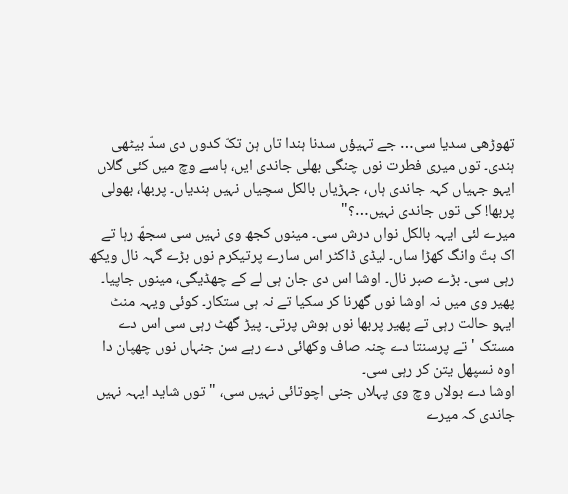تھوڑھی سدیا سی… جے تہیؤں سدنا ہندا تاں ہن تکّ کدوں دی سدّ بیٹھی ہندی۔ توں میری فطرت نوں چنگی بھلی جاندی ایں، ہاسے وچ میں کئی گلاں ایہو جہیاں کہہ جاندی ہاں، جہڑیاں بالکل سچیاں نہیں ہندیاں۔ پربھا، بھولی پربھا! کی توں جاندی نہیں…؟"
میرے لئی ایہہ بالکل نواں درش سی۔ مینوں کجھ وی نہیں سی سجھّ رہا تے اک بتّ وانگ کھڑا ساں۔ لیڈی ڈاکٹر اس سارے پرتیکرم نوں بڑے گہہ نال ویکھ رہی سی۔ بڑے صبر نال۔ اوشا اس دی جان ہی لے کے چھڈیگی، مینوں جاپیا۔ پھیر وی میں نہ اوشا نوں گھرنا کر سکیا تے نہ ہی ستکار۔ کوئی ویہہ منٹ ایہو حالت رہی تے پھیر پربھا نوں ہوش پرتی۔ پیڑ گھٹ رہی سی اس دے مستک 'تے پرسنتا دے چنہ صاف وکھائی دے رہے سن جنہاں نوں چھپان دا اوہ نسپھل یتن کر رہی سی۔
اوشا دے بولاں وچ وی پہلاں جنی اچوتائی نہیں سی، "توں شاید ایہہ نہیں جاندی کہ میرے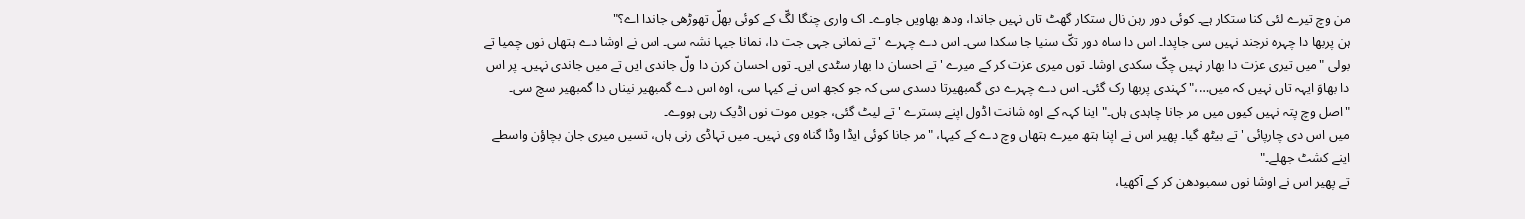من وچ تیرے لئی کنا ستکار ہے۔ کوئی دور رہن نال ستکار گھٹ تاں نہیں جاندا، ودھ بھاویں جاوے۔ اک واری چنگا لگّ کے کوئی بھلّ تھوڑھی جاندا اے؟"
ہن پربھا دا چہرہ نرجند نہیں سی جاپدا۔ اس دا ساہ دور تکّ سنیا جا سکدا سی۔ اس دے چہرے 'تے نمانی جہی جت دا، نمانا جیہا نشہ سی۔ اس نے اوشا دے ہتھاں نوں چمیا تے بولی "میں تیری عزت دا بھار نہیں چکّ سکدی اوشا۔ توں میری عزت کر کے میرے 'تے احسان دا بھار سٹدی ایں۔ توں احسان کرن دا ولّ جاندی ایں تے میں جاندی نہیں۔ پر اس دا بھاوَ ایہہ تاں نہیں کہ میں…،" کہندی پربھا رک گئی۔ اس دے چہرے دی گمبھیرتا دسدی سی کہ جو کجھ اس نے کیہا سی، اوہ اس دے گمبھیر نیناں دا گمبھیر سچ سی۔ "اصل وچ پتہ نہیں کیوں میں مر جانا چاہدی ہاں۔" اینا کہہ کے اوہ شانت اڈول اپنے بسترے 'تے لیٹ گئی، جویں موت نوں اڈیک رہی ہووے۔
میں اس دی چارپائی 'تے بیٹھ گیا۔ پھیر اس نے اپنا ہتھ میرے ہتھاں وچ دے کے کیہا، "مر جانا کوئی ایڈا وڈا گناہ وی نہیں۔ میں تہاڈی رنی ہاں، تسیں میری جان بچاؤن واسطے اینے کشٹ جھلے۔"
تے پھیر اس نے اوشا نوں سمبودھن کر کے آکھیا،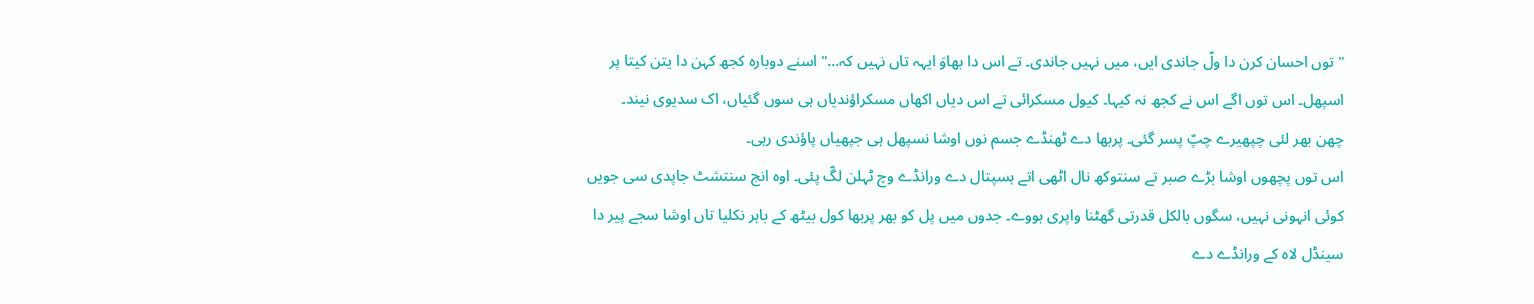"توں احسان کرن دا ولّ جاندی ایں، میں نہیں جاندی۔ تے اس دا بھاوَ ایہہ تاں نہیں کہ…" اسنے دوبارہ کجھ کہن دا یتن کیتا پر اسپھل۔ اس توں اگے اس نے کجھ نہ کیہا۔ کیول مسکرائی تے اس دیاں اکھاں مسکراؤندیاں ہی سوں گئیاں، اک سدیوی نیند۔
چھن بھر لئی چپھیرے چپّ پسر گئی۔ پربھا دے ٹھنڈے جسم نوں اوشا نسپھل ہی جپھیاں پاؤندی رہی۔
اس توں پچھوں اوشا بڑے صبر تے سنتوکھ نال اٹھی اتے ہسپتال دے ورانڈے وچ ٹہلن لگّ پئی۔ اوہ انج سنتشٹ جاپدی سی جویں کوئی انہونی نہیں، سگوں بالکل قدرتی گھٹنا واپری ہووے۔ جدوں میں پل کو بھر پربھا کول بیٹھ کے باہر نکلیا تاں اوشا سجے پیر دا سینڈل لاہ کے ورانڈے دے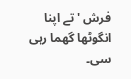فرش 'تے اپنا انگوٹھا گھما رہی سی۔